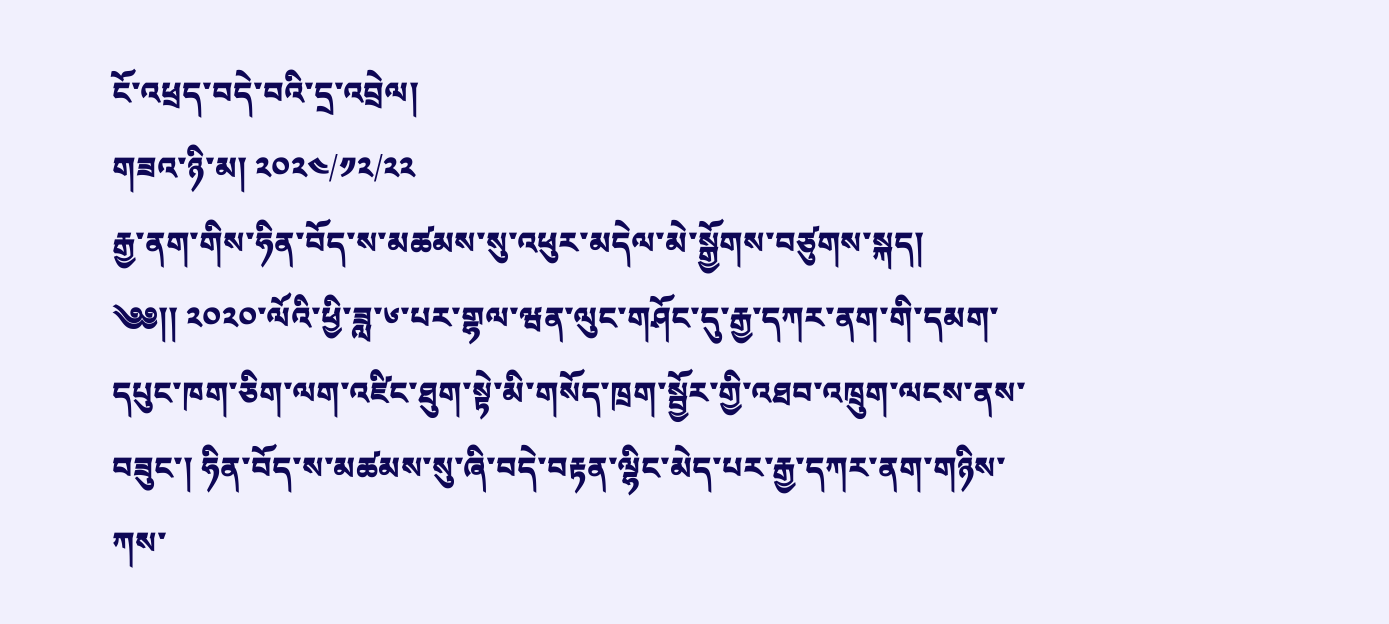ངོ་འཕྲད་བདེ་བའི་དྲ་འབྲེལ།
གཟའ་ཉི་མ། ༢༠༢༤/༡༢/༢༢
རྒྱ་ནག་གིས་ཧིན་བོད་ས་མཚམས་སུ་འཕུར་མདེལ་མེ་སྒྱོགས་བཙུགས་སྐད།
༄༅།། ༢༠༢༠་ལོའི་ཕྱི་ཟླ་༦་པར་གྷལ་ཝན་ལུང་གཤོང་དུ་རྒྱ་དཀར་ནག་གི་དམག་དཔུང་ཁག་ཅིག་ལག་འཛིང་ཐུག་སྟེ་མི་གསོད་ཁྲག་སྦྱོར་གྱི་འཐབ་འཁྲུག་ལངས་ནས་བཟུང་། ཧིན་བོད་ས་མཚམས་སུ་ཞི་བདེ་བརྟན་ལྷིང་མེད་པར་རྒྱ་དཀར་ནག་གཉིས་ཀས་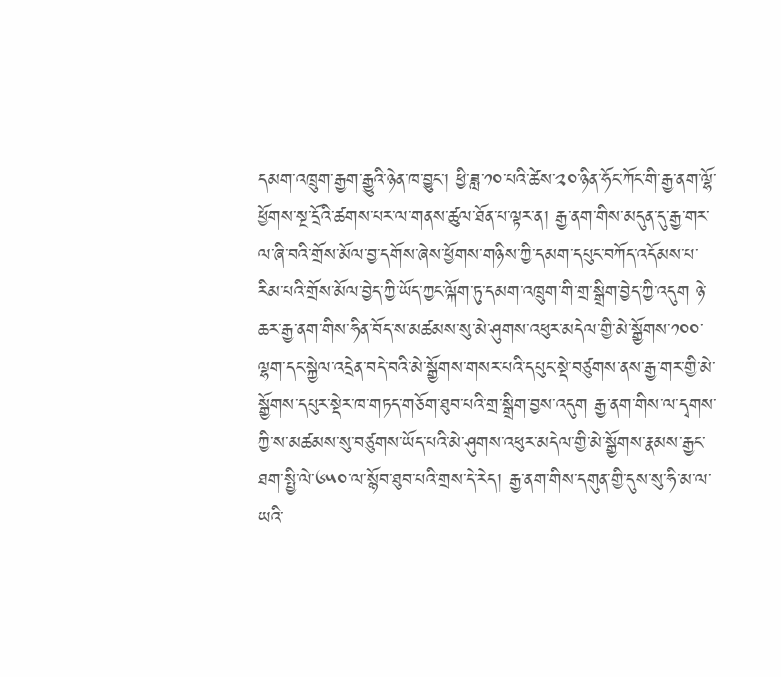དམག་འཁྲུག་རྒྱག་རྒྱུའི་ཉེན་ཁ་བྱུང་། ཕྱི་ཟླ་༡༠་པའི་ཚེས་༢༠་ཉིན་ཧོང་ཀོང་གི་རྒྱ་ནག་ལྷོ་ཕྱོགས་སྔ་དྲོའི་ཚགས་པར་ལ་གནས་ཚུལ་ཐོན་པ་ལྟར་ན། རྒྱ་ནག་གིས་མདུན་དུ་རྒྱ་གར་ལ་ཞི་བའི་གྲོས་མོལ་བྱ་དགོས་ཞེས་ཕྱོགས་གཉིས་ཀྱི་དམག་དཔུང་བཀོད་འདོམས་པ་རིམ་པའི་གྲོས་མོལ་བྱེད་ཀྱི་ཡོད་ཀྱང་ལྐོག་ཏུ་དམག་འཁྲུག་གི་གྲ་སྒྲིག་བྱེད་ཀྱི་འདུག ཉེ་ཆར་རྒྱ་ནག་གིས་ཧིན་བོད་ས་མཚམས་སུ་མེ་ཤུགས་འཕུར་མདེལ་གྱི་མེ་སྒྱོགས་༡༠༠་ལྷག་དང་སྐྱེལ་འདྲེན་བདེ་བའི་མེ་སྒྱོགས་གསར་པའི་དཔུང་སྡེ་བཙུགས་ནས་རྒྱ་གར་གྱི་མེ་སྒྱོགས་དཔུར་སྡེར་ཁ་གཏད་གཅོག་ཐུབ་པའི་གྲ་སྒྲིག་བྱས་འདུག རྒྱ་ནག་གིས་ལ་དྭགས་ཀྱི་ས་མཚམས་སུ་བཙུགས་ཡོད་པའི་མེ་ཤུགས་འཕུར་མདེལ་གྱི་མེ་སྒྱོགས་རྣམས་རྒྱང་ཐག་སྤྱི་ལེ་༦༥༠་ལ་སྙོབ་ཐུབ་པའི་གྲས་དེ་རེད། རྒྱ་ནག་གིས་དགུན་གྱི་དུས་སུ་ཧི་མ་ལ་ཡའི་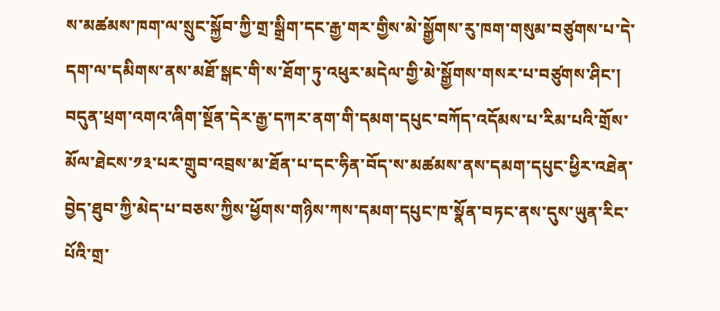ས་མཚམས་ཁག་ལ་སྲུང་སྐྱོབ་ཀྱི་གྲ་སྒྲིག་དང་རྒྱ་གར་གྱིས་མེ་སྒྱོགས་རུ་ཁག་གསུམ་བཙུགས་པ་དེ་དག་ལ་དམིགས་ནས་མཐོ་སྒང་གི་ས་ཐོག་ཏུ་འཕུར་མདེལ་གྱི་མེ་སྒྱོགས་གསར་པ་བཙུགས་ཤིང་། བདུན་ཕྲག་འགའ་ཞིག་སྔོན་དེར་རྒྱ་དཀར་ནག་གི་དམག་དཔུང་བཀོད་འདོམས་པ་རིམ་པའི་གྲོས་མོལ་ཐེངས་༡༣་པར་གྲུབ་འབྲས་མ་ཐོན་པ་དང་ཧིན་བོད་ས་མཚམས་ནས་དམག་དཔུང་ཕྱིར་འཐེན་བྱེད་ཐུབ་ཀྱི་མེད་པ་བཅས་ཀྱིས་ཕྱོགས་གཉིས་ཀས་དམག་དཔུང་ཁ་སྣོན་བཏང་ནས་དུས་ཡུན་རིང་པོའི་གྲ་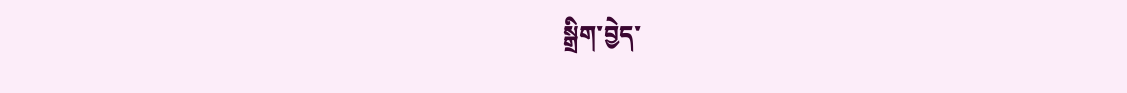སྒྲིག་བྱེད་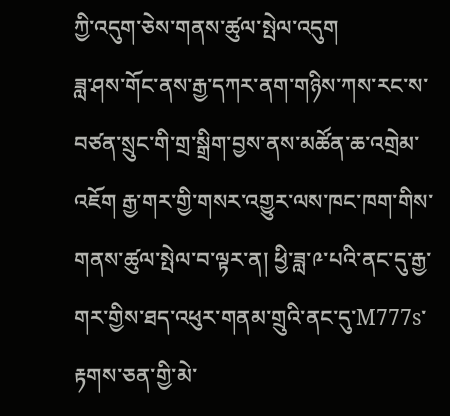ཀྱི་འདུག་ཅེས་གནས་ཚུལ་སྤེལ་འདུག
ཟླ་ཤས་གོང་ནས་རྒྱ་དཀར་ནག་གཉིས་ཀས་རང་ས་བཙན་སྲུང་གི་གྲ་སྒྲིག་བྱས་ནས་མཚོན་ཆ་འགྲེམ་འཇོག རྒྱ་གར་གྱི་གསར་འགྱུར་ལས་ཁང་ཁག་གིས་གནས་ཚུལ་སྤེལ་བ་ལྟར་ན། ཕྱི་ཟླ་༩་པའི་ནང་དུ་རྒྱ་གར་གྱིས་ཐད་འཕུར་གནམ་གྲུའི་ནང་དུ་M777s་རྟགས་ཅན་གྱི་མེ་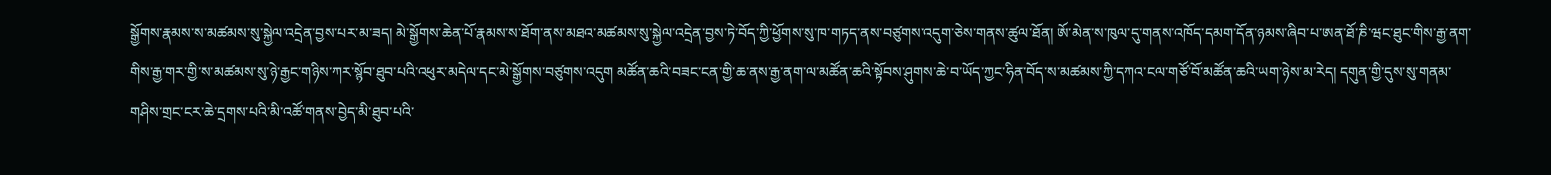སྒྱོགས་རྣམས་ས་མཚམས་སུ་སྐྱེལ་འདྲེན་བྱས་པར་མ་ཟད། མེ་སྒྱོགས་ཆེན་པོ་རྣམས་ས་ཐོག་ནས་མཐའ་མཚམས་སུ་སྐྱེལ་འདྲེན་བྱས་ཏེ་བོད་ཀྱི་ཕྱོགས་སུ་ཁ་གཏད་ནས་བཙུགས་འདུག་ཅེས་གནས་ཚུལ་ཐོན། ཨོ་མེན་ས་ཁུལ་དུ་གནས་འཁོད་དམག་དོན་ཉམས་ཞིབ་པ་ཨན་ཐོ་ཎི་ཝང་ཐུང་གིས་རྒྱ་ནག་གིས་རྒྱ་གར་གྱི་ས་མཚམས་སུ་ཉེ་རྒྱང་གཉིས་ཀར་སྙོབ་ཐུབ་པའི་འཕུར་མདེལ་དང་མེ་སྒྱོགས་བཙུགས་འདུག མཚོན་ཆའི་བཟང་ངན་གྱི་ཆ་ནས་རྒྱ་ནག་ལ་མཚོན་ཆའི་སྟོབས་ཤུགས་ཆེ་བ་ཡོད་ཀྱང་ཧིན་བོད་ས་མཚམས་ཀྱི་དཀའ་ངལ་གཙོ་བོ་མཚོན་ཆའི་ཡག་ཉེས་མ་རེད། དགུན་གྱི་དུས་སུ་གནམ་གཤིས་གྲང་ངར་ཆེ་དྲགས་པའི་མི་འཚོ་གནས་བྱེད་མི་ཐུབ་པའི་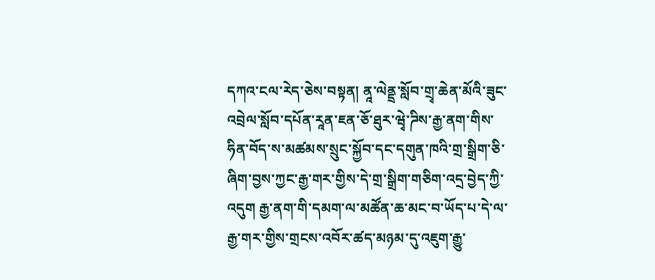དཀའ་ངལ་རེད་ཅེས་བསྟན། ནཱ་ལེནྡྲ་སློབ་གྲྭ་ཆེན་མོའི་ཟུང་འབྲེལ་སློབ་དཔོན་རཱན་ཇན་ཅོ་ཐུར་ཝྭེ་ཌིས་རྒྱ་ནག་གིས་ཧིན་བོད་ས་མཚམས་སྲུང་སྐྱོབ་དང་དགུན་ཁའི་གྲ་སྒྲིག་ཅི་ཞིག་བྱས་ཀྱང་རྒྱ་གར་གྱིས་དེ་གྲ་སྒྲིག་གཅིག་འདྲ་བྱེད་ཀྱི་འདུག རྒྱ་ནག་གི་དམག་ལ་མཚོན་ཆ་མང་བ་ཡོད་པ་དེ་ལ་རྒྱ་གར་གྱིས་གྲངས་འབོར་ཚད་མཉམ་དུ་འཇུག་རྒྱུ་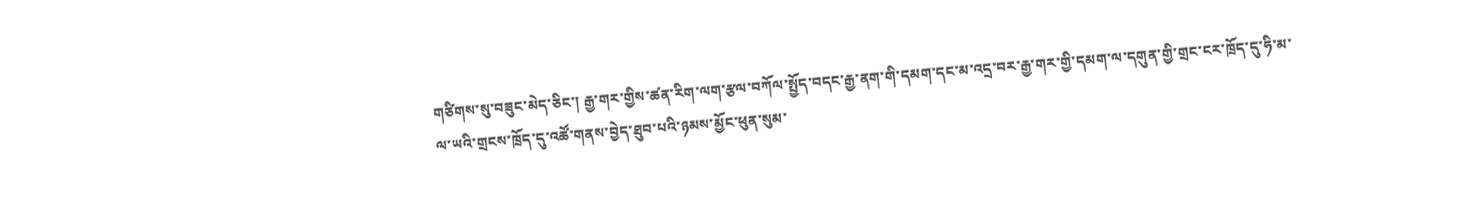གཙིགས་སུ་བཟུང་མེད་ཅིང་། རྒྱ་གར་གྱིས་ཚན་རིག་ལག་རྩལ་བཀོལ་སྤྱོད་བདང་རྒྱ་ནག་གི་དམག་དང་མ་འདྲ་བར་རྒྱ་གར་གྱི་དམག་ལ་དགུན་གྱི་གྲང་ངར་ཁྲོད་དུ་ཧི་མ་ལ་ཡའི་གྲངས་ཁྲོད་དུ་འཚོ་གནས་བྱེད་ཐུབ་པའི་ཉམས་མྱོང་ཕུན་སུམ་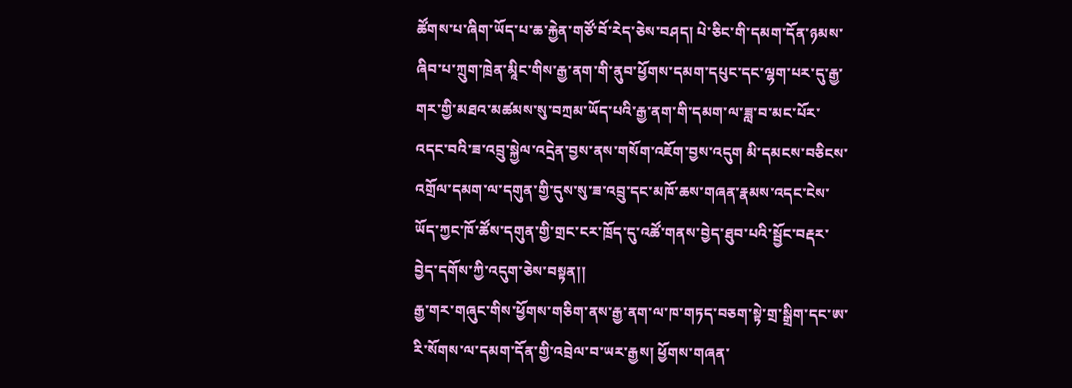ཚོགས་པ་ཞིག་ཡོད་པ་ཆ་རྐྱེན་གཙོ་བོ་རེད་ཅེས་བཤད། པེ་ཅིང་གི་དམག་དོན་ཉམས་ཞིབ་པ་ཀྲུག་ཁྲེན་མཱིང་གིས་རྒྱ་ནག་གི་ནུབ་ཕྱོགས་དམག་དཔུང་དང་ལྷག་པར་དུ་རྒྱ་གར་གྱི་མཐའ་མཚམས་སུ་བཀྲམ་ཡོད་པའི་རྒྱ་ནག་གི་དམག་ལ་ཟླ་བ་མང་པོར་འདང་བའི་ཟ་འབྲུ་སྐྱེལ་འདྲེན་བྱས་ནས་གསོག་འཇོག་བྱས་འདུག མི་དམངས་བཅིངས་འགྲོལ་དམག་ལ་དགུན་གྱི་དུས་སུ་ཟ་འབྲུ་དང་མཁོ་ཆས་གཞན་རྣམས་འདང་ངེས་ཡོད་ཀྱང་ཁོ་ཚོས་དགུན་གྱི་གྲང་ངར་ཁྲོད་དུ་འཚོ་གནས་བྱེད་ཐུབ་པའི་སྦྱོང་བརྡར་བྱེད་དགོས་ཀྱི་འདུག་ཅེས་བསྟན།།
རྒྱ་གར་གཞུང་གིས་ཕྱོགས་གཅིག་ནས་རྒྱ་ནག་ལ་ཁ་གཏད་བཅག་སྟེ་གྲ་སྒྲིག་དང་ཨ་རི་སོགས་ལ་དམག་དོན་གྱི་འབྲེལ་བ་ཡར་རྒྱས། ཕྱོགས་གཞན་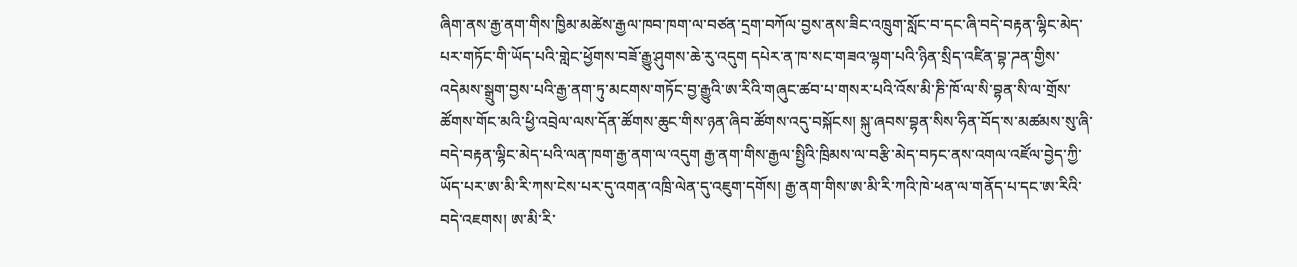ཞིག་ནས་རྒྱ་ནག་གིས་ཁྱིམ་མཚེས་རྒྱལ་ཁབ་ཁག་ལ་བཙན་དྲག་བཀོལ་བྱས་ནས་ཟིང་འཁྲུག་སློང་བ་དང་ཞི་བདེ་བརྟན་ལྷིང་མེད་པར་གཏོང་གི་ཡོད་པའི་གླེང་ཕྱོགས་བཟོ་རྒྱུ་ཤུགས་ཆེ་རུ་འདུག དཔེར་ན་ཁ་སང་གཟའ་ལྷག་པའི་ཉིན་སྲིད་འཛིན་བྷ་ཌན་གྱིས་འདེམས་སྒྲུག་བྱས་པའི་རྒྱ་ནག་ཏུ་མངགས་གཏོང་བྱ་རྒྱུའི་ཨ་རིའི་གཞུང་ཚབ་པ་གསར་པའི་འོས་མི་ཎི་ཁོ་ལ་སི་བྷན་སི་ལ་གྲོས་ཚོགས་གོང་མའི་ཕྱི་འབྲེལ་ལས་དོན་ཚོགས་ཆུང་གིས་ཉན་ཞིབ་ཚོགས་འདུ་བསྐོངས། སྐུ་ཞབས་བྷན་སིས་ཧིན་བོད་ས་མཚམས་སུ་ཞི་བདེ་བརྟན་ལྷིང་མེད་པའི་ལན་ཁག་རྒྱ་ནག་ལ་འདུག རྒྱ་ནག་གིས་རྒྱལ་སྤྱིའི་ཁྲིམས་ལ་བརྩི་མེད་བཏང་ནས་འགལ་འཛོལ་བྱེད་ཀྱི་ཡོད་པར་ཨ་མི་རི་ཀས་ངེས་པར་དུ་འགན་འཁྲི་ལེན་དུ་འཇུག་དགོས། རྒྱ་ནག་གིས་ཨ་མི་རི་ཀའི་ཁེ་ཕན་ལ་གནོད་པ་དང་ཨ་རིའི་བདེ་འཇགས། ཨ་མི་རི་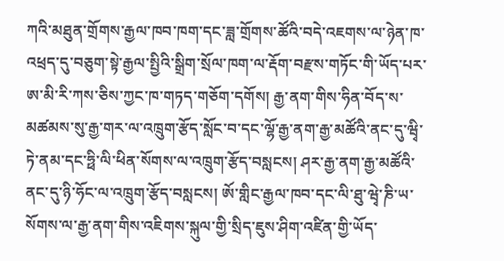ཀའི་མཐུན་གྲོགས་རྒྱལ་ཁབ་ཁག་དང་ཟླ་གྲོགས་ཚོའི་བདེ་འཇགས་ལ་ཉེན་ཁ་འཕྲད་དུ་བཅུག་སྟེ་རྒྱལ་སྤྱིའི་སྒྲིག་སྲོལ་ཁག་ལ་རྡོག་བརྫས་གཏོང་གི་ཡོད་པར་ཨ་མི་རི་ཀས་ཅིས་ཀྱང་ཁ་གཏད་གཅོག་དགོས། རྒྱ་ནག་གིས་ཧིན་བོད་ས་མཚམས་སུ་རྒྱ་གར་ལ་འཁྲུག་རྩོད་སློང་བ་དང་ལྷོ་རྒྱ་ནག་རྒྱ་མཚོའི་ནང་དུ་ཝྭི་ཏེ་ནམ་དང་ཧྥི་ལི་ཕིན་སོགས་ལ་འཁྲུག་རྩོད་བསླངས། ཤར་རྒྱ་ནག་རྒྱ་མཚོའི་ནང་དུ་ཉི་ཧོང་ལ་འཁྲུག་རྩོད་བསླངས། ཨོ་གླིང་རྒྱལ་ཁབ་དང་ལི་ཐུ་ཝྭེ་ཎི་ཡ་སོགས་ལ་རྒྱ་ནག་གིས་འཇིགས་སྐུལ་གྱི་སྲིད་ཇུས་ཤིག་འཛིན་གྱི་ཡོད་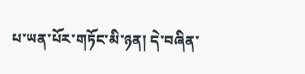པ་ཡན་པོར་གཏོང་མི་ཉན། དེ་བཞིན་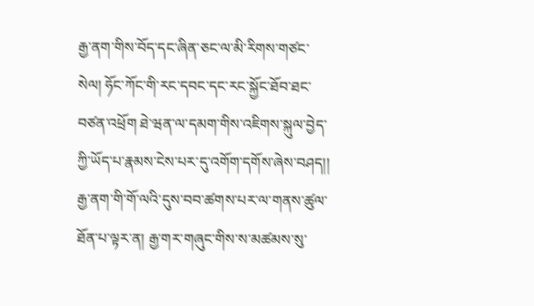རྒྱ་ནག་གིས་བོད་དང་ཞིན་ཅང་ལ་མི་རིགས་གཙང་སེལ། ཧོང་ཀོང་གི་རང་དབང་དང་རང་སྐྱོང་ཐོབ་ཐང་བཙན་འཕྲོག ཐེ་ཝན་ལ་དམག་གིས་འཇིགས་སྐུལ་བྱེད་ཀྱི་ཡོད་པ་རྣམས་ངེས་པར་དུ་འགོག་དགོས་ཞེས་བཤད།།
རྒྱ་ནག་གི་གོ་ལའི་དུས་བབ་ཚགས་པར་ལ་གནས་ཚུལ་ཐོན་པ་ལྟར་ན། རྒྱ་གར་གཞུང་གིས་ས་མཚམས་སུ་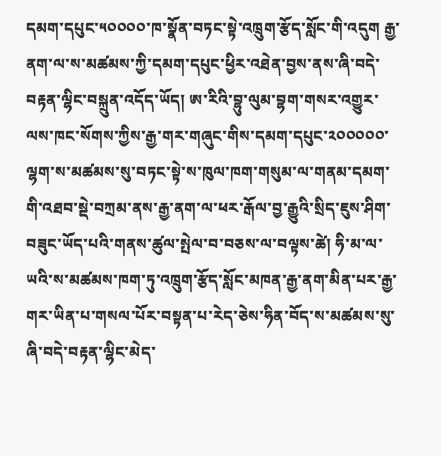དམག་དཔུང་༥༠༠༠༠་ཁ་སྣོན་བཏང་སྟེ་འཁྲུག་རྩོད་སློང་གི་འདུག རྒྱ་ནག་ལ་ས་མཚམས་ཀྱི་དམག་དཔུང་ཕྱིར་འཐེན་བྱས་ནས་ཞི་བདེ་བརྟན་ལྷིང་བསྐྲུན་འདོད་ཡོད། ཨ་རིའི་བྷུ་ལུམ་བྷག་གསར་འགྱུར་ལས་ཁང་སོགས་ཀྱིས་རྒྱ་གར་གཞུང་གིས་དམག་དཔུང་༢༠༠༠༠༠་ལྷག་ས་མཚམས་སུ་བཏང་སྟེ་ས་ཁུལ་ཁག་གསུམ་ལ་གནམ་དམག་གི་འཐབ་སྡེ་བཀྲམ་ནས་རྒྱ་ནག་ལ་ཕར་རྒོལ་བྱ་རྒྱུའི་སྲིད་ཇུས་ཤིག་བཟུང་ཡོད་པའི་གནས་ཚུལ་སྤེལ་བ་བཅས་ལ་བལྟས་ཚེ། ཧི་མ་ལ་ཡའི་ས་མཚམས་ཁག་ཏུ་འཁྲུག་རྩོད་སློང་མཁན་རྒྱ་ནག་མིན་པར་རྒྱ་གར་ཡིན་པ་གསལ་པོར་བསྟན་པ་རེད་ཅེས་ཧིན་བོད་ས་མཚམས་སུ་ཞི་བདེ་བརྟན་ལྷིང་མེད་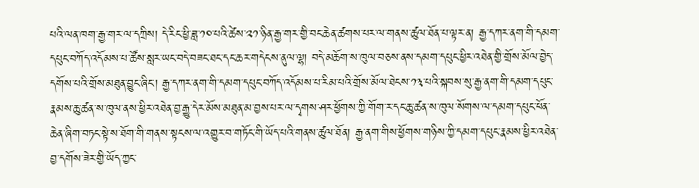པའི་ལན་ཁག་རྒྱ་གར་ལ་དཀྲིས། དེ་རིང་ཕྱི་ཟླ་༡༠་པའི་ཚེས་༢༡་ཉིན་རྒྱ་གར་གྱི་བང་ཆེན་ཚགས་པར་ལ་གནས་ཚུལ་ཐོན་པ་ལྟར་ན། རྒྱ་དཀར་ནག་གི་དམག་དཔུང་བཀོད་འདོམས་པ་ཚོས་སླར་ཡང་བདེ་བཟང་ཐང་དང་ཆར་གདེངས་ནུལ་ལྷ། བདེ་མཆོག་ས་ཁུལ་བཅས་ནས་དམག་དཔུང་ཕྱིར་འཐེན་གྱི་གྲོས་མོལ་བྱེད་དགོས་པའི་གྲོས་མཐུན་བྱུང་ཞིང་། རྒྱ་དཀར་ནག་གི་དམག་དཔུང་བཀོད་འདོམས་པ་རིམ་པའི་གྲོས་མོལ་ཐེངས་༡༣་པའི་སྐབས་སུ་རྒྱ་ནག་གི་དམག་དཔུང་རྣམས་ཆུ་ཚན་ས་ཁུལ་ནས་ཕྱིར་འཐེན་བྱ་རྒྱུ་དེར་མོས་མཐུན་མ་བྱས་པར་ལ་དྭགས་ཤར་ཕྱོགས་ཀྱི་གོག་ར་དང་ཆུ་ཚན་ས་ཁུལ་སོགས་ལ་དམག་དཔུང་ཕོན་ཆེན་ཞིག་བཏང་སྟེ་ས་ཐོག་གི་གནས་སྟངས་ལ་འགྱུར་བ་གཏོང་གི་ཡོད་པའི་གནས་ཚུལ་ཐོན། རྒྱ་ནག་གིས་ཕྱོགས་གཉིས་ཀྱི་དམག་དཔུང་རྣམས་ཕྱིར་འཐེན་བྱ་དགོས་ཟེར་གྱི་ཡོད་ཀྱང་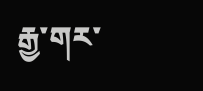རྒྱ་གར་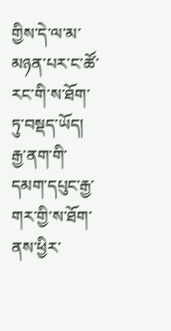གྱིས་དེ་ལ་མ་མཉན་པར་ང་ཚོ་རང་གི་ས་ཐོག་ཏུ་བསྡད་ཡོད། རྒྱ་ནག་གི་དམག་དཔུང་རྒྱ་གར་གྱི་ས་ཐོག་ནས་ཕྱིར་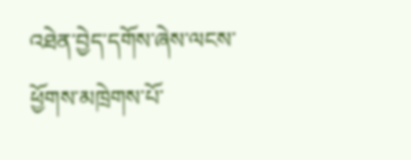འཐེན་བྱེད་དགོས་ཞེས་ལངས་ཕྱོགས་མཁྲེགས་པོ་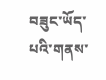བཟུང་ཡོད་པའི་གནས་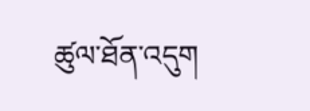ཚུལ་ཐོན་འདུག